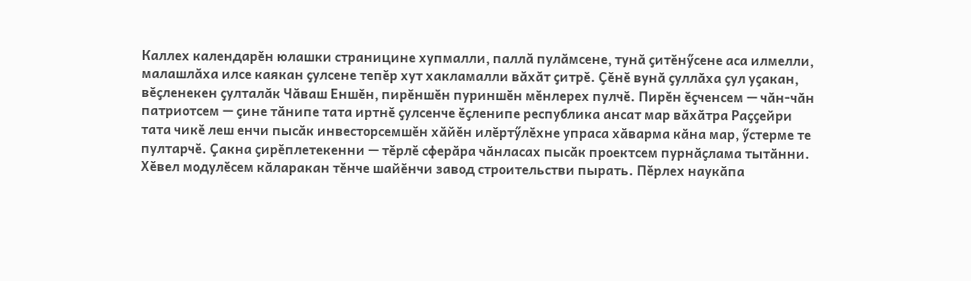Каллех календарӗн юлашки страницине хупмалли, паллӑ пулӑмсене, тунӑ ҫитӗнӳсене аса илмелли, малашлӑха илсе каякан ҫулсене тепӗр хут хакламалли вӑхӑт ҫитрӗ. Ҫӗнӗ вунӑ ҫуллӑха ҫул уҫакан, вӗҫленекен ҫулталӑк Чӑваш Еншӗн, пирӗншӗн пуриншӗн мӗнлерех пулчӗ. Пирӗн ӗҫченсем — чӑн-чӑн патриотсем — ҫине тӑнипе тата иртнӗ ҫулсенче ӗҫленипе республика ансат мар вӑхӑтра Раҫҫейри тата чикӗ леш енчи пысӑк инвесторсемшӗн хӑйӗн илӗртӳлӗхне упраса хӑварма кӑна мар, ӳстерме те пултарчӗ. Ҫакна ҫирӗплетекенни — тӗрлӗ сферӑра чӑнласах пысӑк проектсем пурнӑҫлама тытӑнни. Хӗвел модулӗсем кӑларакан тӗнче шайӗнчи завод строительстви пырать. Пӗрлех наукӑпа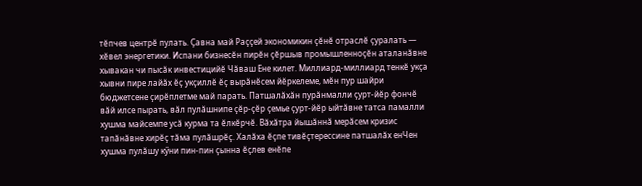тӗпчев центрӗ пулать. Ҫавна май Раҫҫей экономикин ҫӗнӗ отраслӗ ҫуралать — хӗвел энергетики. Испани бизнесӗн пирӗн ҫĕршыв промышленноҫӗн аталанӑвне хывакан чи пысӑк инвестицийӗ Чӑваш Ене килет. Миллиард-миллиард тенкӗ укҫа хывни пире лайӑх ӗҫ укҫиллӗ ӗҫ вырӑнӗсем йӗркелеме, мӗн пур шайри бюджетсене ҫирӗплетме май парать. Патшалӑхӑн пурӑнмалли ҫурт-йӗр фончӗ вӑй илсе пырать, вӑл пулӑшнипе ҫӗр-ҫӗр ҫемье ҫурт-йӗр ыйтӑвне татса памалли хушма майсемпе усӑ курма та ӗлкӗрчӗ. Вӑхӑтра йышӑннӑ мерӑсем кризис тапӑнӑвне хирӗҫ тӑма пулӑшрӗҫ. Халӑха ӗҫпе тивӗҫтерессине патшалӑх енЧен хушма пулӑшу кӳни пин-пин ҫынна ӗҫлев енӗпе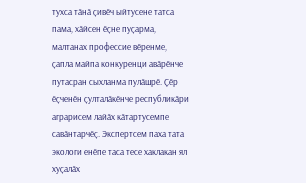тухса тӑнӑ ҫивӗч ыйтусене татса пама, хӑйсен ӗҫне пуҫарма, малтанах профессие вӗренме, ҫапла майпа конкуренци авӑрӗнче путасран сыхланма пулӑшрӗ. Ҫӗр ӗҫченӗн ҫулталӑкӗнче республикӑри аграрисем лайӑх кӑтартусемпе савӑнтарчӗҫ. Экспертсем паха тата экологи енӗпе таса тесе хаклакан ял хуҫалӑх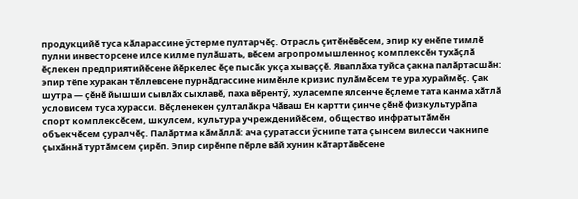продукцийӗ туса кӑларассине ӳстерме пултарчӗҫ. Отрасль ҫитӗнӗвӗсем, эпир ку енӗпе тимлӗ пулни инвесторсене илсе килме пулӑшать, вӗсем агропромышленноҫ комплексӗн тухӑҫлӑ ӗҫлекен предприятийӗсене йӗркелес ӗҫе пысӑк укҫа хываҫҫӗ. Яваплӑха туйса ҫакна палӑртасшӑн: эпир тёпе хуракан тӗллевсене пурнӑдгассине нимӗнле кризис пулӑмӗсем те ура хураймӗҫ. Ҫак шутра — ҫӗнӗ йышши сывлӑх сыхлавӗ, паха вӗрентӳ, хуласемпе ялсенче ӗҫлеме тата канма хӑтлӑ условисем туса хурасси. Вӗҫленекен ҫулталӑкра Чӑваш Ен картти ҫинче ҫӗнӗ физкультурӑпа спорт комплексӗсем, шкулсем, культура учрежденийӗсем, общество инфратытӑмӗн объекчӗсем ҫуралчӗҫ. Палӑртма кӑмӑллӑ: ача ҫуратасси ӳснипе тата ҫынсем вилесси чакнипе ҫыхӑннӑ туртӑмсем ҫирӗп. Эпир сирӗнпе пӗрле вӑй хунин кӑтартӑвӗсене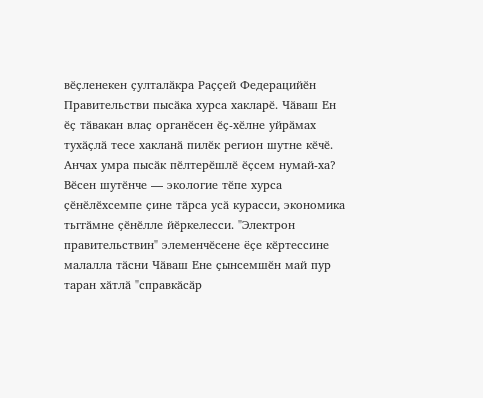вӗҫленекен ҫулталӑкра Раҫҫей Федерацийӗн Правительстви пысӑка хурса хакларӗ. Чӑваш Ен ӗҫ тӑвакан влаҫ органӗсен ӗҫ-хӗлне уйрӑмах тухӑҫлӑ тесе хакланӑ пилӗк регион шутне кӗчӗ. Анчах умра пысӑк пӗлтерӗшлӗ ӗҫсем нумай-ха? Вӗсен шутӗнче — экологие тӗпе хурса ҫӗнӗлӗхсемпе ҫине тӑрса усӑ курасси, экономика тьггӑмне ҫӗнӗлле йӗркелесси. "Электрон правительствин" элеменчӗсене ёҫе кӗртессине малалла тӑсни Чӑваш Ене ҫынсемшӗн май пур таран хӑтлӑ "справкӑсӑр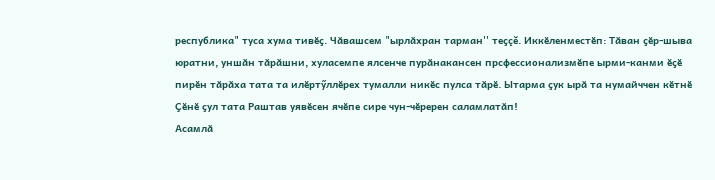республика" туса хума тивӗҫ. Чӑвашсем "ырлӑхран тарман'' теҫçĕ. Иккӗленместӗп: Тӑван ҫӗр-шыва юратни, уншӑн тӑрӑшни, хуласемпе ялсенче пурӑнакансен прсфессионализмӗпе ырми-канми ӗҫӗ пирӗн тӑрӑха тата та илӗртӳллӗрех тумалли никӗс пулса тӑрӗ. Ытарма ҫук ырӑ та нумайччен кӗтнӗ Ҫӗнӗ ҫул тата Раштав уявӗсен ячӗпе сире чун-чӗререн саламлатӑп!
Асамлӑ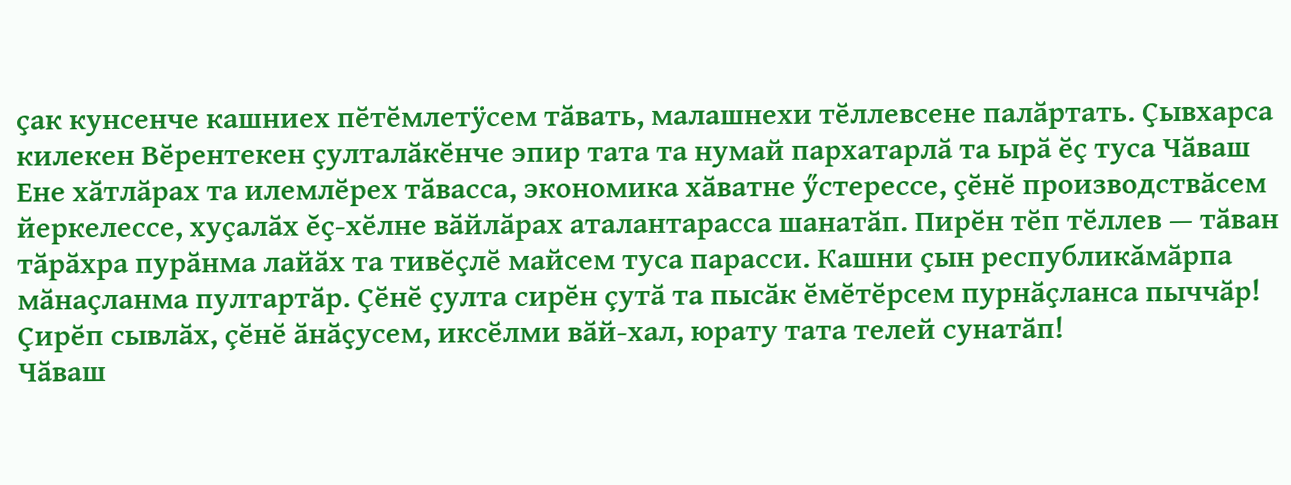ҫак кунсенче кашниех пӗтӗмлетÿсем тӑвать, малашнехи тӗллевсене палӑртать. Ҫывхарса килекен Вӗрентекен ҫулталӑкӗнче эпир тата та нумай пархатарлӑ та ырӑ ӗҫ туса Чӑваш Ене хӑтлӑрах та илемлӗрех тӑвасса, экономика хӑватне ӳстерессе, ҫӗнӗ производствӑсем йеркелессе, хуҫалӑх ĕҫ-хӗлне вӑйлӑрах аталантарасса шанатӑп. Пирӗн тӗп тӗллев — тӑван тӑрӑхра пурӑнма лайӑх та тивӗҫлӗ майсем туса парасси. Кашни ҫын республикăмӑрпа мӑнаҫланма пултартӑр. Ҫӗнӗ ҫулта сирӗн çутӑ та пысӑк ӗмӗтӗрсем пурнӑҫланса пыччӑр! Ҫирӗп сывлӑх, çӗнӗ ӑнӑҫусем, иксӗлми вӑй-хал, юрату тата телей сунатӑп!
Чӑваш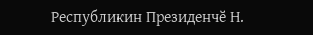Республикин Президенчӗ Н.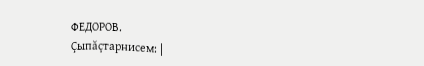ФЕДОРОВ.
Çыпăçтарнисем: |